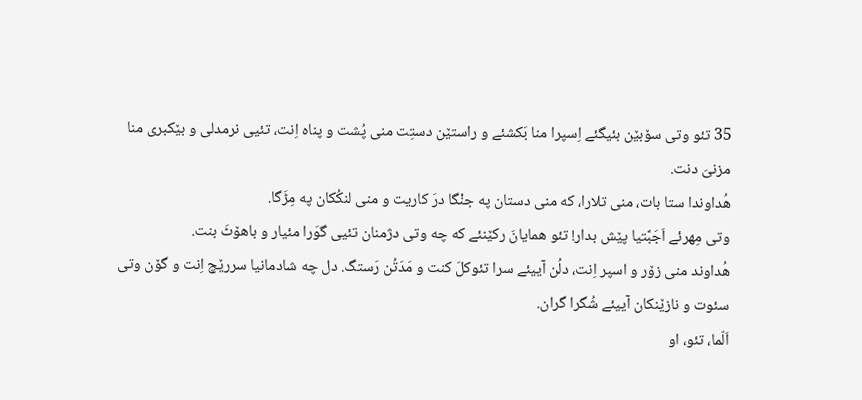35 تئو وتی سۆبێن بئیگئے اِسپرا منا بَکشئے و راستێن دستِت منی پُشت و پناه اِنت، تئیی نرمدلی و بێکبری منا مزنیَ دنت.
هُداوندا ستا بات، منی تلارا، که منی دستان په جنْگا درَ کاریت و منی لنکُکان په مِڑَگا.
وتی مِهرئے اَجَبَّتیا پێش بدار! تئو همایانَ رکێنئے که چه وتی دژمنان تئیی گوَرا مئیار و باهۆٹَ بنت.
هُداوند منی زۆر و اسپر اِنت، دلُن آییئے سرا تئوکلَ کنت و مَدَتُن رَستگ. دل چه شادمانیا سررێچ اِنت و گۆن وتی سئوت و نازێنکان آییئے شُگرا گران.
اَلّما، تئو، او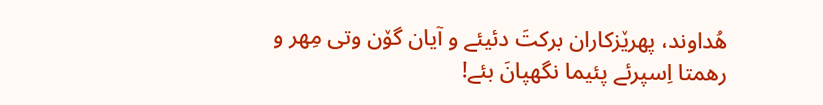هُداوند، پهرێزکاران برکتَ دئیئے و آیان گۆن وتی مِهر و رهمتا اِسپرئے پئیما نگهپانَ بئے!